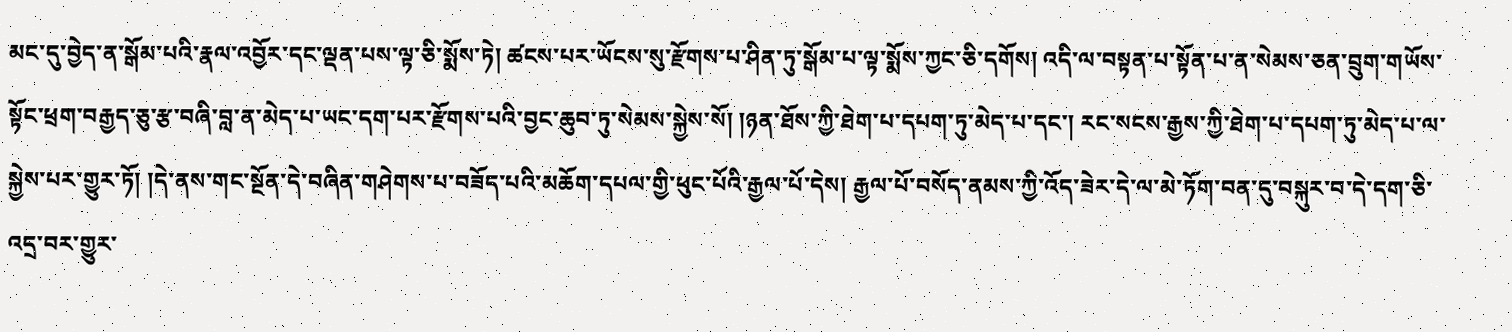མང་དུ་བྱེད་ན་སྒོམ་པའི་རྣལ་འབྱོར་དང་ལྡན་པས་ལྟ་ཅི་སྨོས་ཏེ། ཚངས་པར་ཡོངས་སུ་རྫོགས་པ་ཤིན་ཏུ་སྒོམ་པ་ལྟ་སྨོས་ཀྱང་ཅི་དགོས། འདི་ལ་བསྟན་པ་སྟོན་པ་ན་སེམས་ཅན་བྲུག་གཡོས་སྟོང་ཕྲག་བརྒྱད་ཅུ་རྩ་བཞི་བླ་ན་མེད་པ་ཡང་དག་པར་རྫོགས་པའི་བྱང་ཆུབ་ཏུ་སེམས་སྐྱེས་སོ། །ཉན་ཐོས་ཀྱི་ཐེག་པ་དཔག་ཏུ་མེད་པ་དང་། རང་སངས་རྒྱས་ཀྱི་ཐེག་པ་དཔག་ཏུ་མེད་པ་ལ་སྐྱེས་པར་གྱུར་ཏོ། །དེ་ནས་གང་སྔོན་དེ་བཞིན་གཤེགས་པ་བཟོད་པའི་མཆོག་དཔལ་གྱི་ཕུང་པོའི་རྒྱལ་པོ་དེས། རྒྱལ་པོ་བསོད་ནམས་ཀྱི་འོད་ཟེར་དེ་ལ་མེ་ཏོག་བན་དུ་བསྐུར་བ་དེ་དག་ཅི་འདྲ་བར་གྱུར་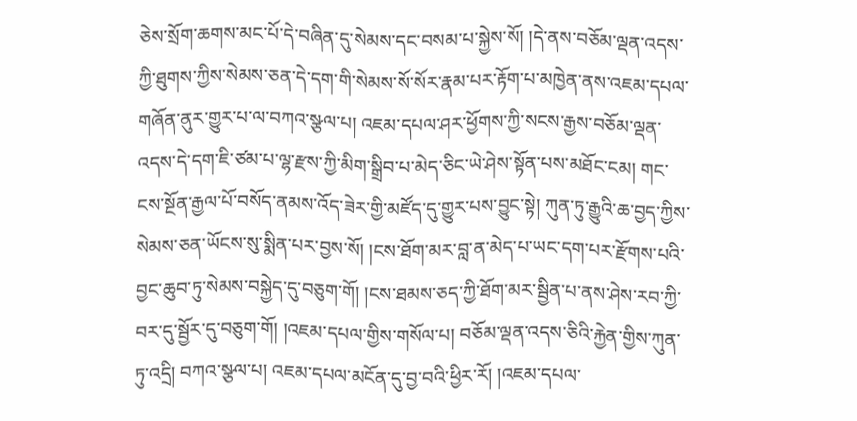ཅེས་སྲོག་ཆགས་མང་པོ་དེ་བཞིན་དུ་སེམས་དང་བསམ་པ་སྐྱེས་སོ། །དེ་ནས་བཅོམ་ལྡན་འདས་ཀྱི་ཐུགས་ཀྱིས་སེམས་ཅན་དེ་དག་གི་སེམས་སོ་སོར་རྣམ་པར་རྟོག་པ་མཁྱེན་ནས་འཇམ་དཔལ་གཞོན་ནུར་གྱུར་པ་ལ་བཀའ་སྩལ་པ། འཇམ་དཔལ་ཤར་ཕྱོགས་ཀྱི་སངས་རྒྱས་བཅོམ་ལྡན་འདས་དེ་དག་ཇི་ཙམ་པ་ལྷ་རྫས་ཀྱི་མིག་སྒྲིབ་པ་མེད་ཅིང་ཡེ་ཤེས་སྟོན་པས་མཐོང་ངམ། གང་ངས་སྔོན་རྒྱལ་པོ་བསོད་ནམས་འོད་ཟེར་གྱི་མཛོད་དུ་གྱུར་པས་བྱུང་སྟེ། ཀུན་ཏུ་རྒྱུའི་ཆ་བྱད་ཀྱིས་སེམས་ཅན་ཡོངས་སུ་སྨིན་པར་བྱས་སོ། །ངས་ཐོག་མར་བླ་ན་མེད་པ་ཡང་དག་པར་རྫོགས་པའི་བྱང་ཆུབ་ཏུ་སེམས་བསྐྱེད་དུ་བཅུག་གོ། །ངས་ཐམས་ཅད་ཀྱི་ཐོག་མར་སྦྱིན་པ་ནས་ཤེས་རབ་ཀྱི་བར་དུ་སྦྱོར་དུ་བཅུག་གོ། །འཇམ་དཔལ་གྱིས་གསོལ་པ། བཅོམ་ལྡན་འདས་ཅིའི་རྐྱེན་གྱིས་ཀུན་ཏུ་འདྲི། བཀའ་སྩལ་པ། འཇམ་དཔལ་མངོན་དུ་བྱ་བའི་ཕྱིར་རོ། །འཇམ་དཔལ་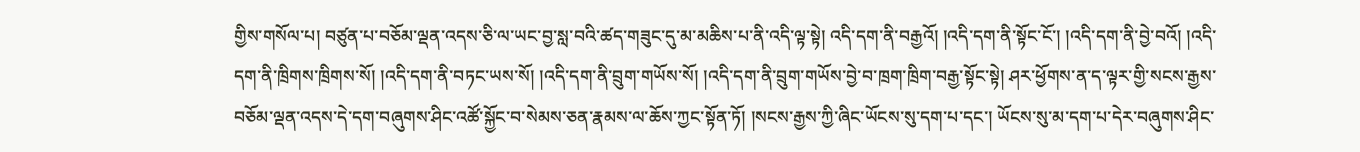གྱིས་གསོལ་པ། བཙུན་པ་བཅོམ་ལྡན་འདས་ཅི་ལ་ཡང་བྱ་སླ་བའི་ཚད་གཟུང་དུ་མ་མཆིས་པ་ནི་འདི་ལྟ་སྟེ། འདི་དག་ནི་བརྒྱའོ། །འདི་དག་ནི་སྟོང་ངོ་། །འདི་དག་ནི་བྱེ་བའོ། །འདི་དག་ནི་ཁྲིགས་ཁྲིགས་སོ། །འདི་དག་ནི་བཏང་ཡས་སོ། །འདི་དག་ནི་བྲུག་གཡོས་སོ། །འདི་དག་ནི་བྲུག་གཡོས་བྱེ་བ་ཁྲག་ཁྲིག་བརྒྱ་སྟོང་སྟེ། ཤར་ཕྱོགས་ན་ད་ལྟར་གྱི་སངས་རྒྱས་བཅོམ་ལྡན་འདས་དེ་དག་བཞུགས་ཤིང་འཚོ་སྐྱོང་བ་སེམས་ཅན་རྣམས་ལ་ཆོས་ཀྱང་སྟོན་ཏོ། །སངས་རྒྱས་ཀྱི་ཞིང་ཡོངས་སུ་དག་པ་དང་། ཡོངས་སུ་མ་དག་པ་དེར་བཞུགས་ཤིང་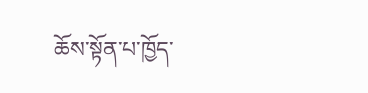ཆོས་སྟོན་པ་ཁྱོད་